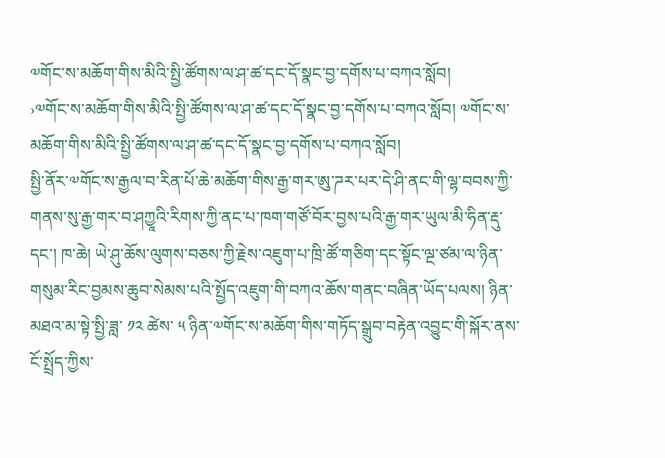༧གོང་ས་མཆོག་གིས་མིའི་སྤྱི་ཚོགས་ལ་ཤ་ཚ་དང་དོ་སྣང་བྱ་དགོས་པ་བཀའ་སློབ།
›༧གོང་ས་མཆོག་གིས་མིའི་སྤྱི་ཚོགས་ལ་ཤ་ཚ་དང་དོ་སྣང་བྱ་དགོས་པ་བཀའ་སློབ། ༧གོང་ས་མཆོག་གིས་མིའི་སྤྱི་ཚོགས་ལ་ཤ་ཚ་དང་དོ་སྣང་བྱ་དགོས་པ་བཀའ་སློབ།
སྤྱི་ནོར་༧གོང་ས་རྒྱལ་བ་རིན་པོ་ཆེ་མཆོག་གིས་རྒྱ་གར་ཨུ་ཌར་པར་དེ་ཤི་ནང་གི་ལྷ་བབས་ཀྱི་གནས་སུ་རྒྱ་གར་བ་ཤཀྱཱའི་རིགས་ཀྱི་ནང་པ་ཁག་གཙོ་བོར་བྱས་པའི་རྒྱ་གར་ཡུལ་མི་ཧིན་རྡུ་དང་། ཁ་ཆེ། ཡེ་ཤུ་ཆོས་ལུགས་བཅས་ཀྱི་རྗེས་འཇུག་པ་ཁྲི་ཚོ་གཅིག་དང་སྟོང་ལྔ་ཙམ་ལ་ཉིན་གསུམ་རིང་བྱམས་ཆུབ་སེམས་པའི་སྤྱོད་འཇུག་གི་བཀའ་ཆོས་གནང་བཞིན་ཡོད་པལས། ཉིན་མཐའ་མ་སྟེ་སྤྱི་ཟླ་ ༡༢ ཚེས་ ༥ ཉིན་༧གོང་ས་མཆོག་གིས་གཏོད་སྒྲུབ་བརྟེན་འབྱུང་གི་སྐོར་ནས་ངོ་སྤྲོད་ཀྱིས་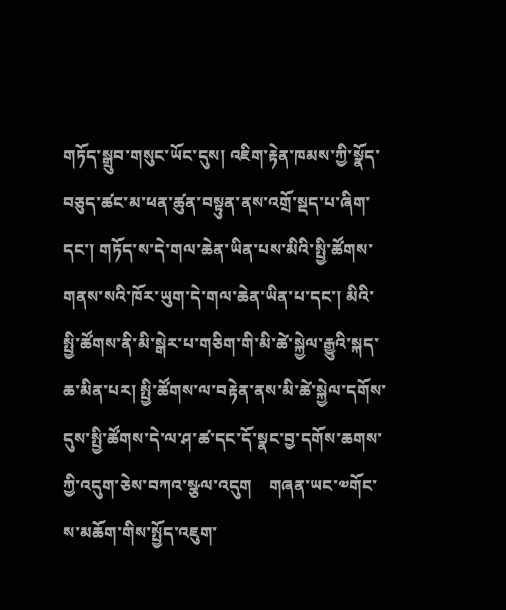གཏོད་སྒྲུབ་གསུང་ཡོང་དུས། འཇིག་རྟེན་ཁམས་ཀྱི་སྣོད་བཅུད་ཚང་མ་ཕན་ཚུན་བསྟུན་ནས་འགྲོ་སྡད་པ་ཞིག་དང་། གཏོད་ས་དེ་གལ་ཆེན་ཡིན་པས་མིའི་སྤྱི་ཚོགས་གནས་སའི་ཁོར་ཡུག་དེ་གལ་ཆེན་ཡིན་པ་དང་། མིའི་སྤྱི་ཚོགས་ནི་མི་སྒེར་པ་གཅིག་གི་མི་ཚེ་སྐྱེལ་རྒྱུའི་སྐད་ཆ་མིན་པར། སྤྱི་ཚོགས་ལ་བརྟེན་ནས་མི་ཚེ་སྐྱེལ་དགོས་དུས་སྤྱི་ཚོགས་དེ་ལ་ཤ་ཚ་དང་དོ་སྣང་བྱ་དགོས་ཆགས་ཀྱི་འདུག་ཅེས་བཀའ་སྩལ་འདུག    གཞན་ཡང་༧གོང་ས་མཆོག་གིས་སྤྱོད་འཇུག་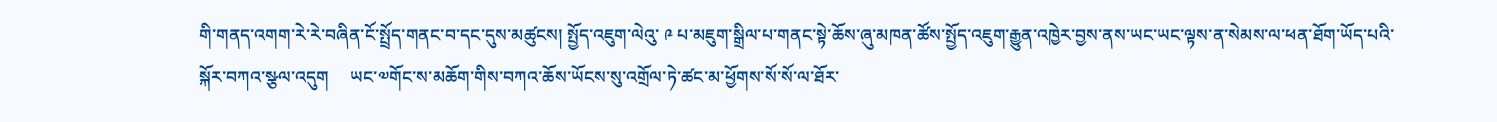གི་གནད་འགག་རེ་རེ་བཞིན་ངོ་སྤྲོད་གནང་བ་དང་དུས་མཚུངས། སྤྱོད་འཇུག་ལེའུ་ ༩ པ་མཇུག་སྒྲིལ་པ་གནང་སྟེ་ཆོས་ཞུ་མཁན་ཚོས་སྤྱོད་འཇུག་རྒྱུན་འཁྱེར་བྱས་ནས་ཡང་ཡང་ལྟས་ན་སེམས་ལ་ཕན་ཐོག་ཡོད་པའི་སྐོར་བཀའ་སྩལ་འདུག     ཡང་༧གོང་ས་མཆོག་གིས་བཀའ་ཆོས་ཡོངས་སུ་འགྲོལ་ཏེ་ཚང་མ་ཕྱོགས་སོ་སོ་ལ་ཐོར་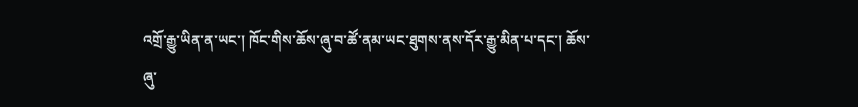འགྲོ་རྒྱུ་ཡིན་ན་ཡང་། ཁོང་གིས་ཆོས་ཞུ་བ་ཚོ་ནམ་ཡང་ཐུགས་ནས་དོར་རྒྱུ་མིན་པ་དང་། ཆོས་ཞུ་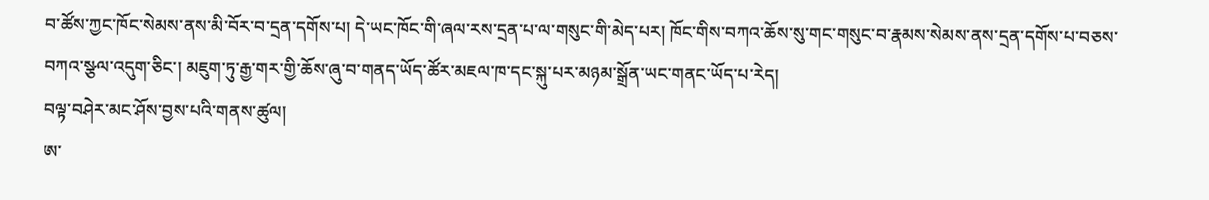བ་ཚོས་ཀྱང་ཁོང་སེམས་ནས་མི་བོར་བ་དྲན་དགོས་པ། དེ་ཡང་ཁོང་གི་ཞལ་རས་དྲན་པ་ལ་གསུང་གི་མེད་པར། ཁོང་གིས་བཀའ་ཆོས་སུ་གང་གསུང་བ་རྣམས་སེམས་ནས་དྲན་དགོས་པ་བཅས་བཀའ་སྩལ་འདུག་ཅིང་། མཇུག་ཏུ་རྒྱ་གར་གྱི་ཆོས་ཞུ་བ་གནད་ཡོད་ཚོར་མཇལ་ཁ་དང་སྐུ་པར་མཉམ་སྒྲོན་ཡང་གནང་ཡོད་པ་རེད།
བལྟ་བཤེར་མང་ཤོས་བྱས་པའི་གནས་ཚུལ།
ཨ་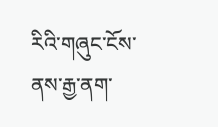རིའི་གཞུང་ངོས་ནས་རྒྱ་ནག་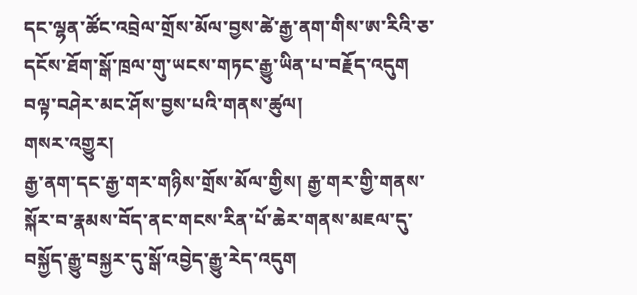དང་ལྷན་ཚོང་འབྲེལ་གྲོས་མོལ་བྱས་ཚེ་རྒྱ་ནག་གིས་ཨ་རིའི་ཅ་དངོས་ཐོག་སྒོ་ཁྲལ་གུ་ཡངས་གཏང་རྒྱུ་ཡིན་པ་བརྗོད་འདུག
བལྟ་བཤེར་མང་ཤོས་བྱས་པའི་གནས་ཚུལ།
གསར་འགྱུར།
རྒྱ་ནག་དང་རྒྱ་གར་གཉིས་གྲོས་མོལ་གྱིས། རྒྱ་གར་གྱི་གནས་སྐོར་བ་རྣམས་བོད་ནང་གངས་རིན་པོ་ཆེར་གནས་མཇལ་དུ་བསྐྱོད་རྒྱུ་བསྐྱར་དུ་སྒོ་འབྱེད་རྒྱུ་རེད་འདུག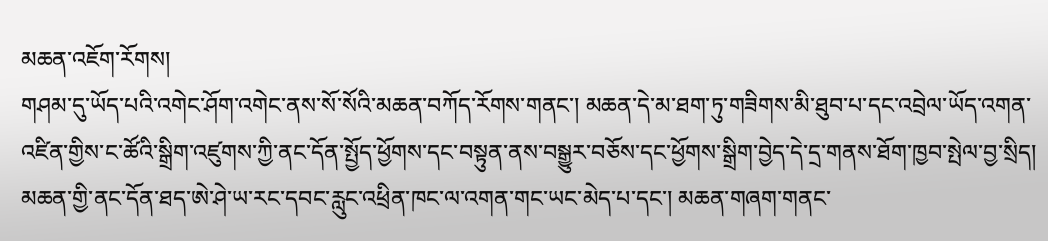མཆན་འཇོག་རོགས།
གཤམ་དུ་ཡོད་པའི་འགེང་ཤོག་འགེང་ནས་སོ་སོའི་མཆན་བཀོད་རོགས་གནང་། མཆན་དེ་མ་ཐག་ཏུ་གཟིགས་མི་ཐུབ་པ་དང་འབྲེལ་ཡོད་འགན་འཛིན་གྱིས་ང་ཚོའི་སྒྲིག་འཛུགས་ཀྱི་ནང་དོན་སྤྱོད་ཕྱོགས་དང་བསྟུན་ནས་བསྒྱུར་བཅོས་དང་ཕྱོགས་སྒྲིག་བྱེད་དེ་དྲ་གནས་ཐོག་ཁྱབ་སྤེལ་བྱ་སྲིད། མཆན་གྱི་ནང་དོན་ཐད་ཨེ་ཤེ་ཡ་རང་དབང་རླུང་འཕྲིན་ཁང་ལ་འགན་གང་ཡང་མེད་པ་དང་། མཆན་གཞག་གནང་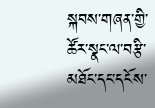སྐབས་གཞན་གྱི་ཚོར་སྣང་ལ་བརྩི་མཐོང་དང་དངོས་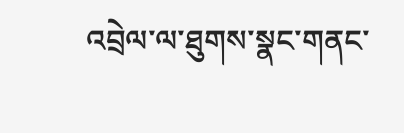འབྲེལ་ལ་ཐུགས་སྣང་གནང་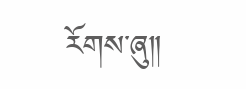རོགས་ཞུ༎